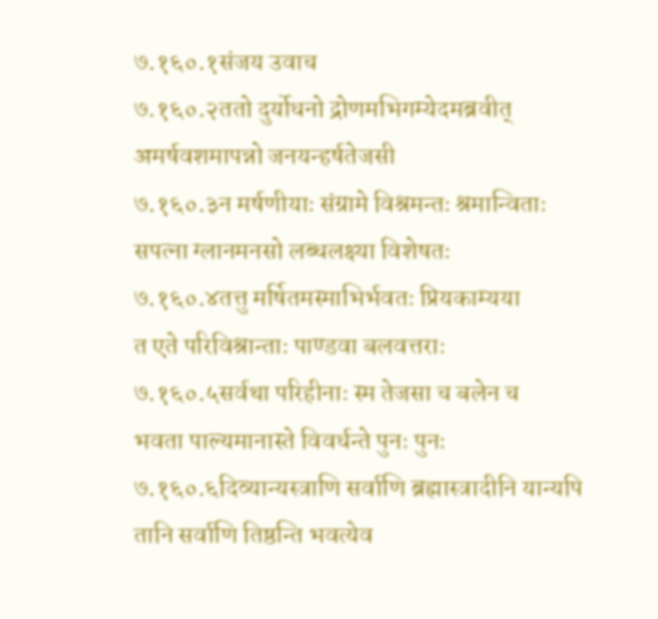७.१६०.१संजय उवाच
७.१६०.२ततो दुर्योधनो द्रोणमभिगम्येदमब्रवीत्
अमर्षवशमापन्नो जनयन्हर्षतेजसी
७.१६०.३न मर्षणीयाः संग्रामे विश्रमन्तः श्रमान्विताः
सपत्ना ग्लानमनसो लब्धलक्ष्या विशेषतः
७.१६०.४तत्तु मर्षितमस्माभिर्भवतः प्रियकाम्यया
त एते परिविश्रान्ताः पाण्डवा बलवत्तराः
७.१६०.५सर्वथा परिहीनाः स्म तेजसा च बलेन च
भवता पाल्यमानास्ते विवर्धन्ते पुनः पुनः
७.१६०.६दिव्यान्यस्त्राणि सर्वाणि ब्रह्मास्त्रादीनि यान्यपि
तानि सर्वाणि तिष्ठन्ति भवत्येव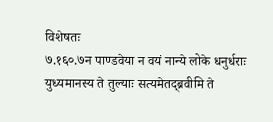विशेषतः
७.१६०.७न पाण्डवेया न वयं नान्ये लोके धनुर्धराः
युध्यमानस्य ते तुल्याः सत्यमेतद्ब्रवीमि ते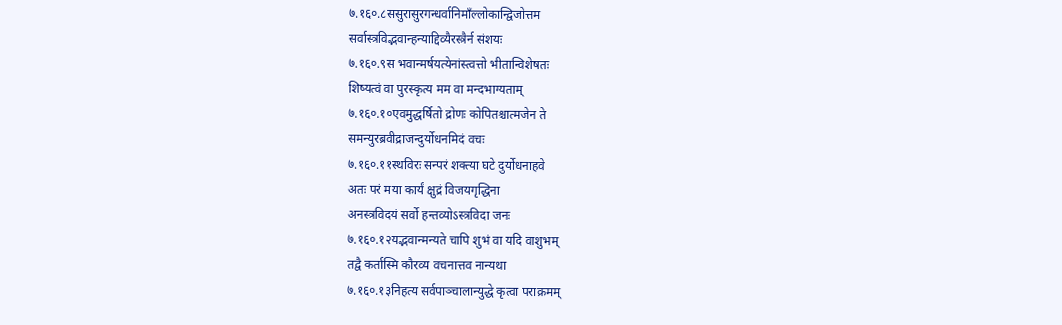७.१६०.८ससुरासुरगन्धर्वानिमाँल्लोकान्द्विजोत्तम
सर्वास्त्रविद्भवान्हन्याद्दिव्यैरस्त्रैर्न संशयः
७.१६०.९स भवान्मर्षयत्येनांस्त्वत्तो भीतान्विशेषतः
शिष्यत्वं वा पुरस्कृत्य मम वा मन्दभाग्यताम्
७.१६०.१०एवमुद्धर्षितो द्रोणः कोपितश्चात्मजेन ते
समन्युरब्रवीद्राजन्दुर्योधनमिदं वचः
७.१६०.११स्थविरः सन्परं शक्त्या घटे दुर्योधनाहवे
अतः परं मया कार्यं क्षुद्रं विजयगृद्धिना
अनस्त्रविदयं सर्वो हन्तव्योऽस्त्रविदा जनः
७.१६०.१२यद्भवान्मन्यते चापि शुभं वा यदि वाशुभम्
तद्वै कर्तास्मि कौरव्य वचनात्तव नान्यथा
७.१६०.१३निहत्य सर्वपाञ्चालान्युद्धे कृत्वा पराक्रमम्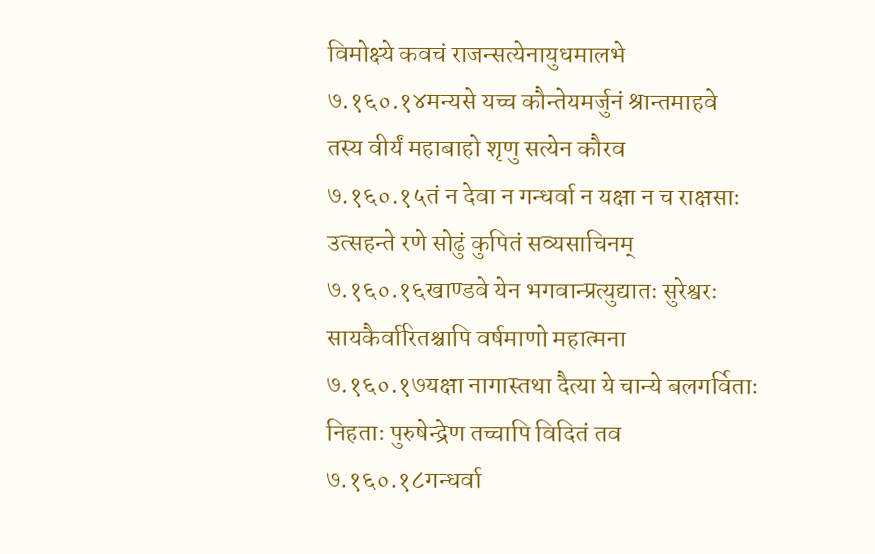विमोक्ष्ये कवचं राजन्सत्येनायुधमालभे
७.१६०.१४मन्यसे यच्च कौन्तेयमर्जुनं श्रान्तमाहवे
तस्य वीर्यं महाबाहो शृणु सत्येन कौरव
७.१६०.१५तं न देवा न गन्धर्वा न यक्षा न च राक्षसाः
उत्सहन्ते रणे सोढुं कुपितं सव्यसाचिनम्
७.१६०.१६खाण्डवे येन भगवान्प्रत्युद्यातः सुरेश्वरः
सायकैर्वारितश्चापि वर्षमाणो महात्मना
७.१६०.१७यक्षा नागास्तथा दैत्या ये चान्ये बलगर्विताः
निहताः पुरुषेन्द्रेण तच्चापि विदितं तव
७.१६०.१८गन्धर्वा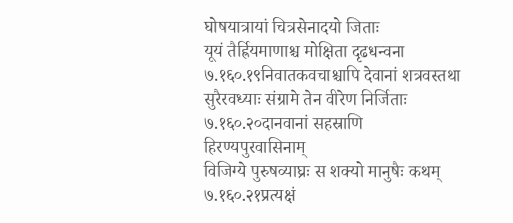घोषयात्रायां चित्रसेनादयो जिताः
यूयं तैर्ह्रियमाणाश्च मोक्षिता दृढधन्वना
७.१६०.१९निवातकवचाश्चापि देवानां शत्रवस्तथा
सुरैरवध्याः संग्रामे तेन वीरेण निर्जिताः
७.१६०.२०दानवानां सहस्राणि हिरण्यपुरवासिनाम्
विजिग्ये पुरुषव्याघ्रः स शक्यो मानुषैः कथम्
७.१६०.२१प्रत्यक्षं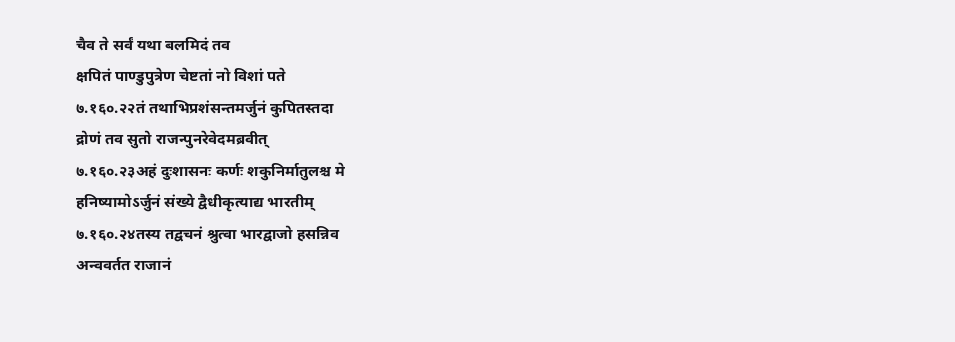चैव ते सर्वं यथा बलमिदं तव
क्षपितं पाण्डुपुत्रेण चेष्टतां नो विशां पते
७.१६०.२२तं तथाभिप्रशंसन्तमर्जुनं कुपितस्तदा
द्रोणं तव सुतो राजन्पुनरेवेदमब्रवीत्
७.१६०.२३अहं दुःशासनः कर्णः शकुनिर्मातुलश्च मे
हनिष्यामोऽर्जुनं संख्ये द्वैधीकृत्याद्य भारतीम्
७.१६०.२४तस्य तद्वचनं श्रुत्वा भारद्वाजो हसन्निव
अन्ववर्तत राजानं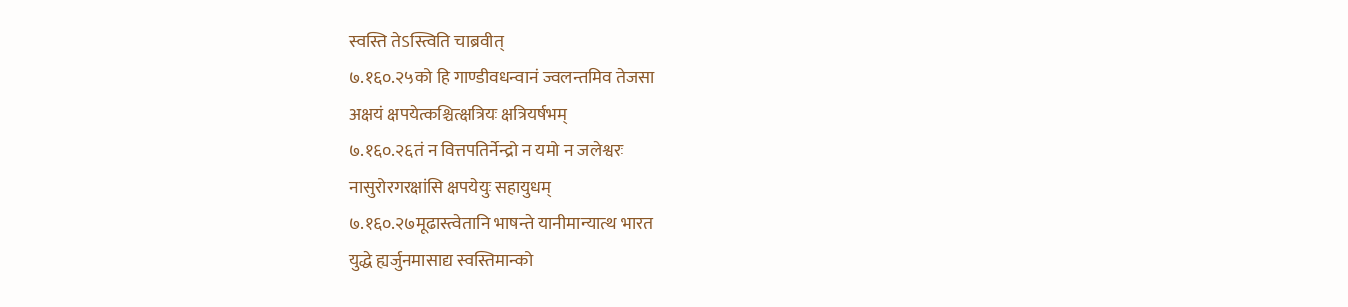स्वस्ति तेऽस्त्विति चाब्रवीत्
७.१६०.२५को हि गाण्डीवधन्वानं ज्वलन्तमिव तेजसा
अक्षयं क्षपयेत्कश्चित्क्षत्रियः क्षत्रियर्षभम्
७.१६०.२६तं न वित्तपतिर्नेन्द्रो न यमो न जलेश्वरः
नासुरोरगरक्षांसि क्षपयेयुः सहायुधम्
७.१६०.२७मूढास्त्वेतानि भाषन्ते यानीमान्यात्थ भारत
युद्धे ह्यर्जुनमासाद्य स्वस्तिमान्को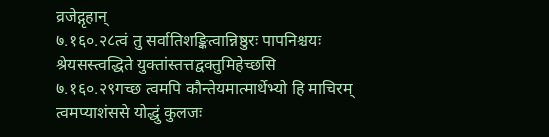व्रजेद्गृहान्
७.१६०.२८त्वं तु सर्वातिशङ्कित्वान्निष्ठुरः पापनिश्चयः
श्रेयसस्त्वद्धिते युक्तांस्तत्तद्वक्तुमिहेच्छसि
७.१६०.२९गच्छ त्वमपि कौन्तेयमात्मार्थेभ्यो हि माचिरम्
त्वमप्याशंससे योद्धुं कुलजः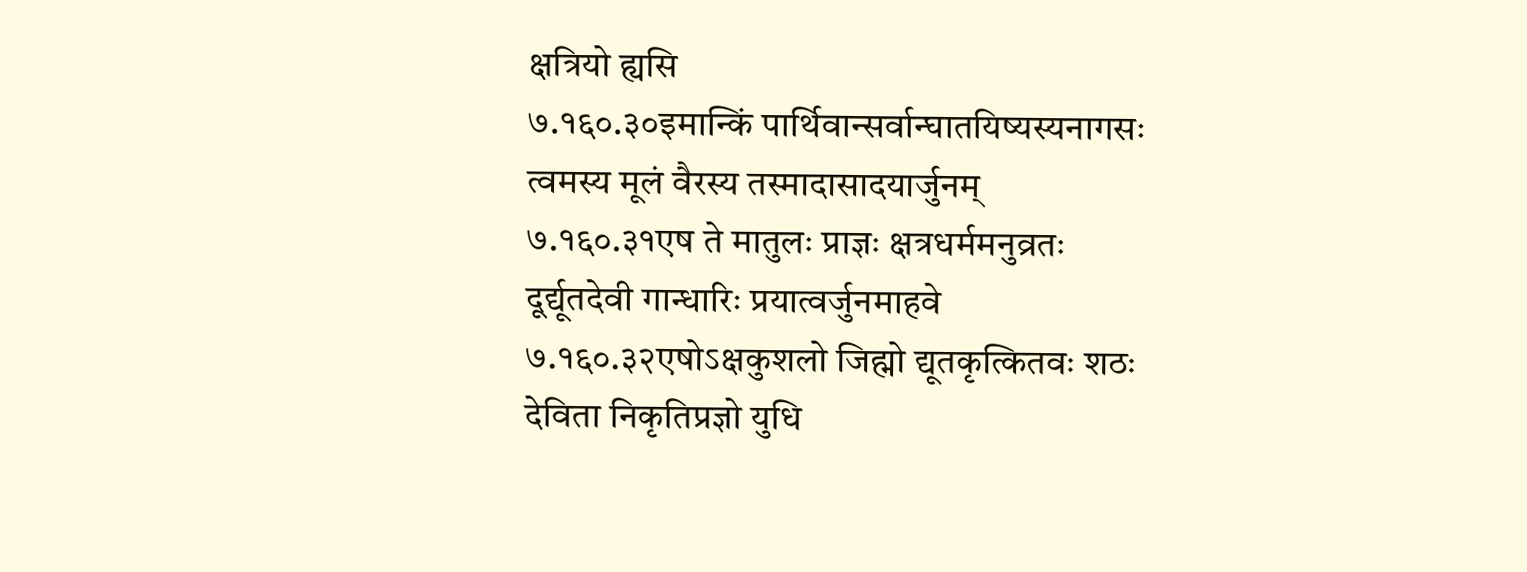क्षत्रियो ह्यसि
७.१६०.३०इमान्किं पार्थिवान्सर्वान्घातयिष्यस्यनागसः
त्वमस्य मूलं वैरस्य तस्मादासादयार्जुनम्
७.१६०.३१एष ते मातुलः प्राज्ञः क्षत्रधर्ममनुव्रतः
दूर्द्यूतदेवी गान्धारिः प्रयात्वर्जुनमाहवे
७.१६०.३२एषोऽक्षकुशलो जिह्मो द्यूतकृत्कितवः शठः
देविता निकृतिप्रज्ञो युधि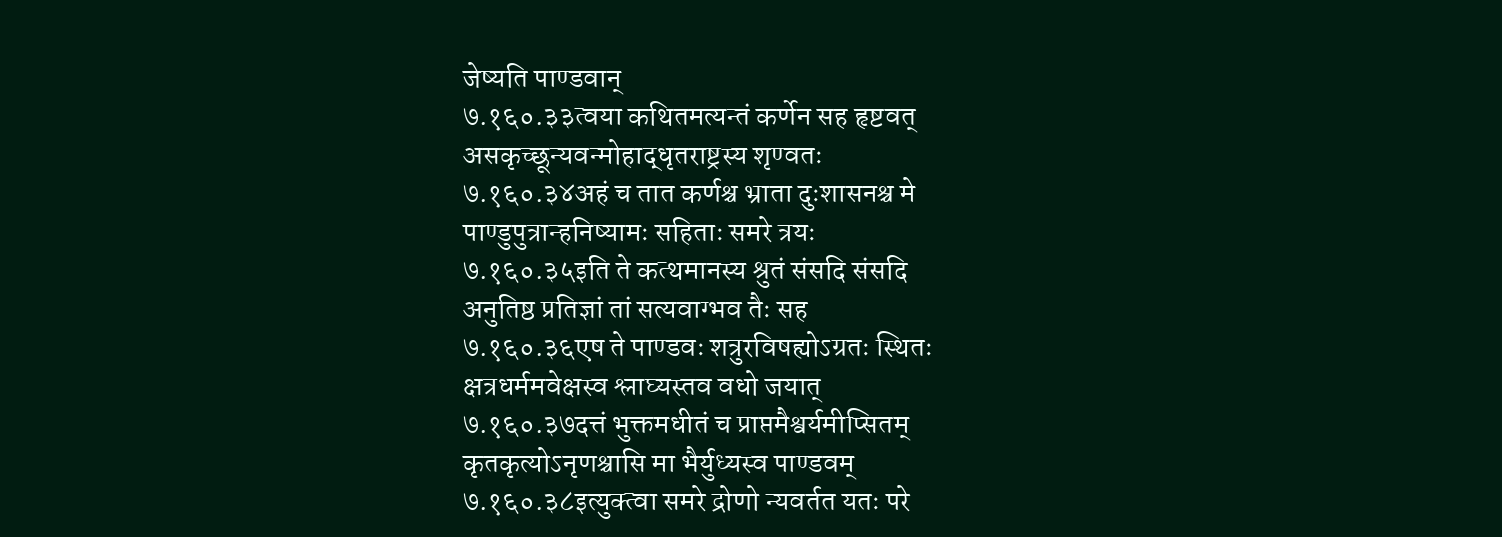जेष्यति पाण्डवान्
७.१६०.३३त्वया कथितमत्यन्तं कर्णेन सह हृष्टवत्
असकृच्छून्यवन्मोहाद्धृतराष्ट्रस्य शृण्वतः
७.१६०.३४अहं च तात कर्णश्च भ्राता दुःशासनश्च मे
पाण्डुपुत्रान्हनिष्यामः सहिताः समरे त्रयः
७.१६०.३५इति ते कत्थमानस्य श्रुतं संसदि संसदि
अनुतिष्ठ प्रतिज्ञां तां सत्यवाग्भव तैः सह
७.१६०.३६एष ते पाण्डवः शत्रुरविषह्योऽग्रतः स्थितः
क्षत्रधर्ममवेक्षस्व श्लाघ्यस्तव वधो जयात्
७.१६०.३७दत्तं भुक्तमधीतं च प्राप्तमैश्वर्यमीप्सितम्
कृतकृत्योऽनृणश्चासि मा भैर्युध्यस्व पाण्डवम्
७.१६०.३८इत्युक्त्वा समरे द्रोणो न्यवर्तत यतः परे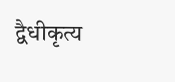द्वैधीकृत्य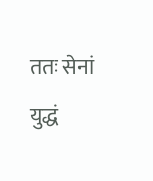ततः सेनां युद्धं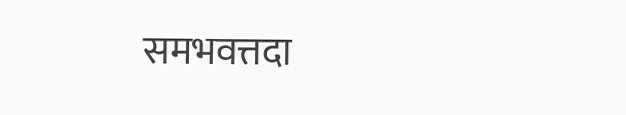समभवत्तदा